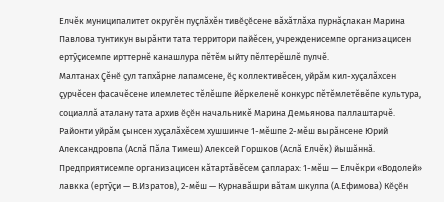Елчĕк муниципалитет округĕн пуçлăхĕн тивĕçĕсене вăхăтлăха пурнăçлакан Марина Павлова тунтикун вырăнти тата территори пайĕсен, учрежденисемпе организацисен ертỹçисемпе ирттернĕ канашлура пĕтĕм ыйту пĕлтерĕшлĕ пулчĕ.
Малтанах Çĕнĕ çул тапхăрне лапамсене, ĕç коллективĕсен, уйрăм кил-хуçалăхсен çурчĕсен фасачĕсене илемлетес тĕлĕшпе йĕркеленĕ конкурс пĕтĕмлетĕвĕпе культура, социаллă аталану тата архив ĕçĕн начальникĕ Марина Демьянова паллаштарчĕ. Районти уйрăм çынсен хуçалăхĕсем хушшинче 1-мĕшпе 2-мĕш вырăнсене Юрий Александровпа (Аслă Пăла Тимеш) Алексей Горшков (Аслă Елчĕк) йышăннă. Предприятисемпе организацисен кăтартăвĕсем çапларах: 1-мĕш — Елчĕкри «Водолей» лавкка (ертỹçи — В.Изратов), 2-мĕш — Курнавăшри вăтам шкулпа (А.Ефимова) Кĕçĕн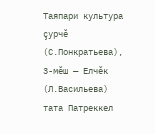Таяпари культура çурчĕ (С.Понкратьева), 3-мĕш — Елчĕк (Л.Васильева) тата Патреккел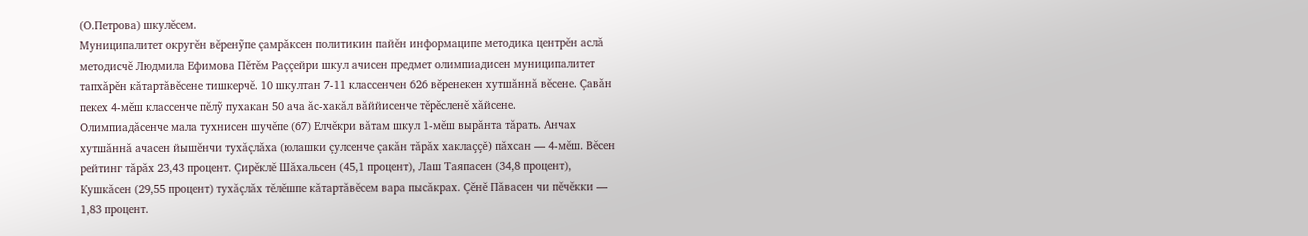(О.Петрова) шкулĕсем.
Муниципалитет округĕн вĕренỹпе çамрăксен политикин пайĕн информаципе методика центрĕн аслă методисчĕ Людмила Ефимова Пĕтĕм Раççейри шкул ачисен предмет олимпиадисен муниципалитет тапхăрĕн кăтартăвĕсене тишкерчĕ. 10 шкултан 7-11 классенчен 626 вĕренекен хутшăннă вĕсене. Çавăн пекех 4-мĕш классенче пĕлỹ пухакан 50 ача ăс-хакăл вăййисенче тĕрĕсленĕ хăйсене.
Олимпиадăсенче мала тухнисен шучĕпе (67) Елчĕкри вăтам шкул 1-мĕш вырăнта тăрать. Анчах хутшăннă ачасен йышĕнчи тухăçлăха (юлашки çулсенче çакăн тăрăх хаклаççĕ) пăхсан — 4-мĕш. Вĕсен рейтинг тăрăх 23,43 процент. Çирĕклĕ Шăхальсен (45,1 процент), Лаш Таяпасен (34,8 процент), Кушкăсен (29,55 процент) тухăçлăх тĕлĕшпе кăтартăвĕсем вара пысăкрах. Çĕнĕ Пăвасен чи пĕчĕкки — 1,83 процент.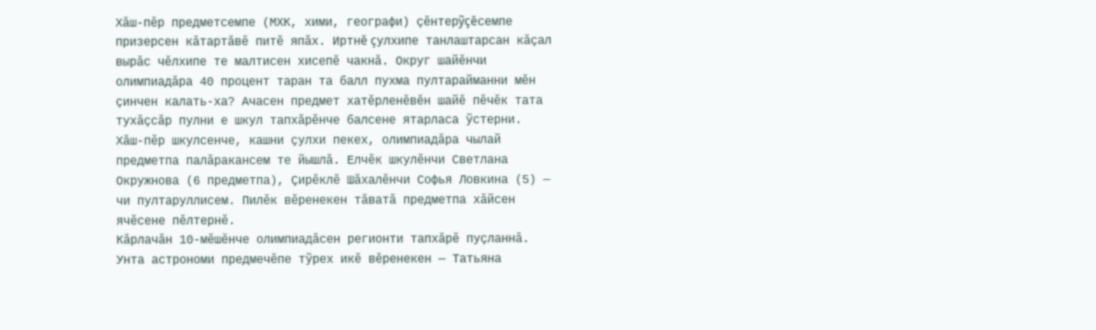Хăш-пĕр предметсемпе (МХК, хими, географи) çĕнтерỹçĕсемпе призерсен кăтартăвĕ питĕ япăх. Иртнĕ çулхипе танлаштарсан кăçал вырăс чĕлхипе те малтисен хисепĕ чакнă. Округ шайĕнчи олимпиадăра 40 процент таран та балл пухма пултарайманни мĕн çинчен калать-ха? Ачасен предмет хатĕрленĕвĕн шайĕ пĕчĕк тата тухăçсăр пулни е шкул тапхăрĕнче балсене ятарласа ỹстерни.
Хăш-пĕр шкулсенче, кашни çулхи пекех, олимпиадăра чылай предметпа палăракансем те йышлă. Елчĕк шкулĕнчи Светлана Окружнова (6 предметпа), Çирĕклĕ Шăхалĕнчи Софья Ловкина (5) — чи пултаруллисем. Пилĕк вĕренекен тăватă предметпа хăйсен ячĕсене пĕлтернĕ.
Кăрлачăн 10-мĕшĕнче олимпиадăсен регионти тапхăрĕ пуçланнă. Унта астрономи предмечĕпе тỹрех икĕ вĕренекен — Татьяна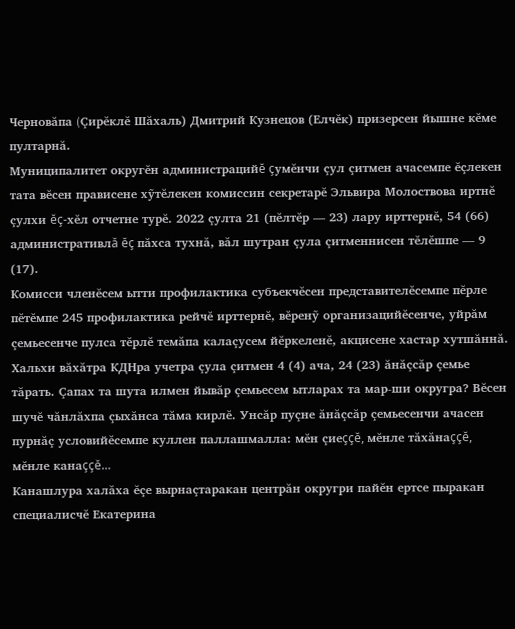Черновăпа (Çирĕклĕ Шăхаль) Дмитрий Кузнецов (Елчĕк) призерсен йышне кĕме пултарнă.
Муниципалитет округĕн администрацийĕ çумĕнчи çул çитмен ачасемпе ĕçлекен тата вĕсен прависене хỹтĕлекен комиссин секретарĕ Эльвира Молоствова иртнĕ çулхи ĕç-хĕл отчетне турĕ. 2022 çулта 21 (пĕлтĕр — 23) лару ирттернĕ, 54 (66) административлă ĕç пăхса тухнă, вăл шутран çула çитменнисен тĕлĕшпе — 9 (17).
Комисси членĕсем ытти профилактика субъекчĕсен представителĕсемпе пĕрле пĕтĕмпе 245 профилактика рейчĕ ирттернĕ, вĕренỹ организацийĕсенче, уйрăм çемьесенче пулса тĕрлĕ темăпа калаçусем йĕркеленĕ, акцисене хастар хутшăннă. Хальхи вăхăтра КДНра учетра çула çитмен 4 (4) ача, 24 (23) ăнăçсăр çемье тăрать. Çапах та шута илмен йывăр çемьесем ытларах та мар-ши округра? Вĕсен шучĕ чăнлăхпа çыхăнса тăма кирлĕ. Унсăр пуçне ăнăçсăр çемьесенчи ачасен пурнăç условийĕсемпе куллен паллашмалла: мĕн çиеççĕ, мĕнле тăхăнаççĕ, мĕнле канаççĕ…
Канашлура халăха ĕçе вырнаçтаракан центрăн округри пайĕн ертсе пыракан специалисчĕ Екатерина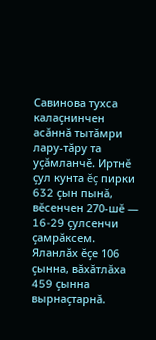Савинова тухса калаçнинчен асăннă тытăмри лару-тăру та уçăмланчĕ. Иртнĕ çул кунта ĕç пирки 632 çын пынă, вĕсенчен 270-шĕ — 16-29 çулсенчи çамрăксем. Яланлăх ĕçе 106 çынна, вăхăтлăха 459 çынна вырнаçтарнă.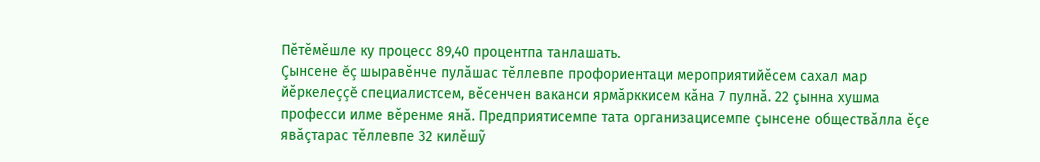Пĕтĕмĕшле ку процесс 89,40 процентпа танлашать.
Çынсене ĕç шыравĕнче пулăшас тĕллевпе профориентаци мероприятийĕсем сахал мар йĕркелеççĕ специалистсем, вĕсенчен ваканси ярмăрккисем кăна 7 пулнă. 22 çынна хушма професси илме вĕренме янă. Предприятисемпе тата организацисемпе çынсене обществăлла ĕçе явăçтарас тĕллевпе 32 килĕшỹ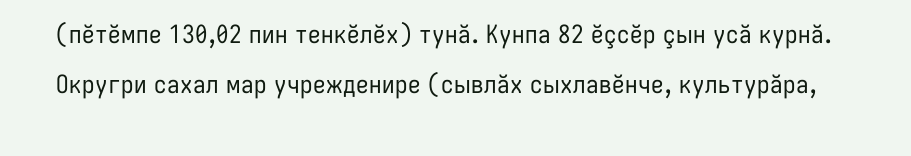(пĕтĕмпе 130,02 пин тенкĕлĕх) тунă. Кунпа 82 ĕçсĕр çын усă курнă.
Округри сахал мар учрежденире (сывлăх сыхлавĕнче, культурăра,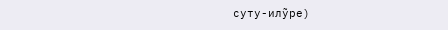суту-илỹре)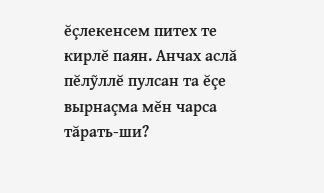ĕçлекенсем питех те кирлĕ паян. Анчах аслă пĕлỹллĕ пулсан та ĕçе вырнаçма мĕн чарса тăрать-ши?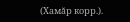(Хамăр корр.).